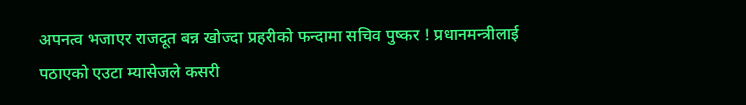अपनत्व भजाएर राजदूत बन्न खोज्दा प्रहरीको फन्दामा सचिव पुष्कर ! प्रधानमन्त्रीलाई पठाएको एउटा म्यासेजले कसरी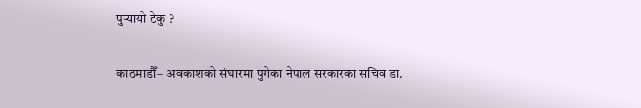पुर्‍यायो टेकु ?

काठमाडौँ– अवकाशको संघारमा पुगेका नेपाल सरकारका सचिव डा.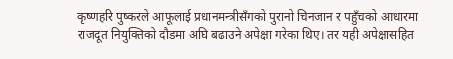कृष्णहरि पुष्करले आफूलाई प्रधानमन्त्रीसँगको पुरानो चिनजान र पहुँचको आधारमा राजदूत नियुक्तिको दौडमा अघि बढाउने अपेक्षा गरेका थिए। तर यही अपेक्षासहित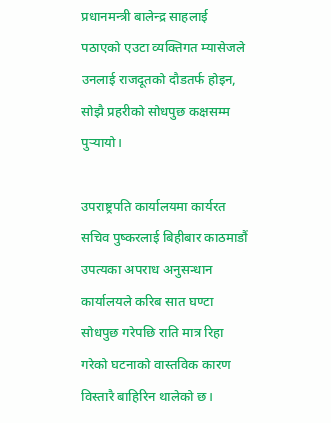प्रधानमन्त्री बालेन्द्र साहलाई पठाएको एउटा व्यक्तिगत म्यासेजले उनलाई राजदूतको दौडतर्फ होइन, सोझै प्रहरीको सोधपुछ कक्षसम्म पुर्‍यायो।

उपराष्ट्रपति कार्यालयमा कार्यरत सचिव पुष्करलाई बिहीबार काठमाडौं उपत्यका अपराध अनुसन्धान कार्यालयले करिब सात घण्टा सोधपुछ गरेपछि राति मात्र रिहा गरेको घटनाको वास्तविक कारण विस्तारै बाहिरिन थालेको छ।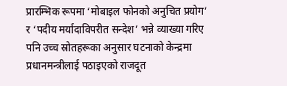प्रारम्भिक रूपमा ‘मोबाइल फोनको अनुचित प्रयोग’ र ‘पदीय मर्यादाविपरीत सन्देश’ भन्ने व्याख्या गरिए पनि उच्च स्रोतहरूका अनुसार घटनाको केन्द्रमा प्रधानमन्त्रीलाई पठाइएको राजदूत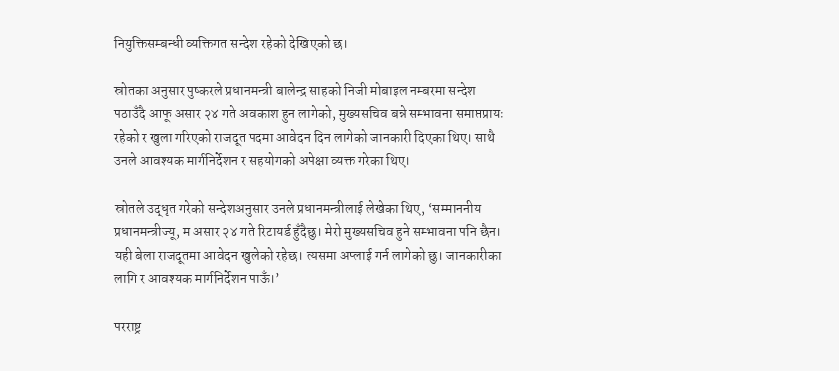नियुक्तिसम्बन्धी व्यक्तिगत सन्देश रहेको देखिएको छ।

स्रोतका अनुसार पुष्करले प्रधानमन्त्री बालेन्द्र साहको निजी मोबाइल नम्बरमा सन्देश पठाउँदै आफू असार २४ गते अवकाश हुन लागेको, मुख्यसचिव बन्ने सम्भावना समाप्तप्रायः रहेको र खुला गरिएको राजदूत पदमा आवेदन दिन लागेको जानकारी दिएका थिए। साथै उनले आवश्यक मार्गनिर्देशन र सहयोगको अपेक्षा व्यक्त गरेका थिए।

स्रोतले उद्धृत गरेको सन्देशअनुसार उनले प्रधानमन्त्रीलाई लेखेका थिए, ‘सम्माननीय प्रधानमन्त्रीज्यू, म असार २४ गते रिटायर्ड हुँदैछु। मेरो मुख्यसचिव हुने सम्भावना पनि छैन। यही बेला राजदूतमा आवेदन खुलेको रहेछ। त्यसमा अप्लाई गर्न लागेको छु। जानकारीका लागि र आवश्यक मार्गनिर्देशन पाऊँ।’

परराष्ट्र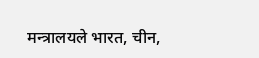मन्त्रालयले भारत, चीन,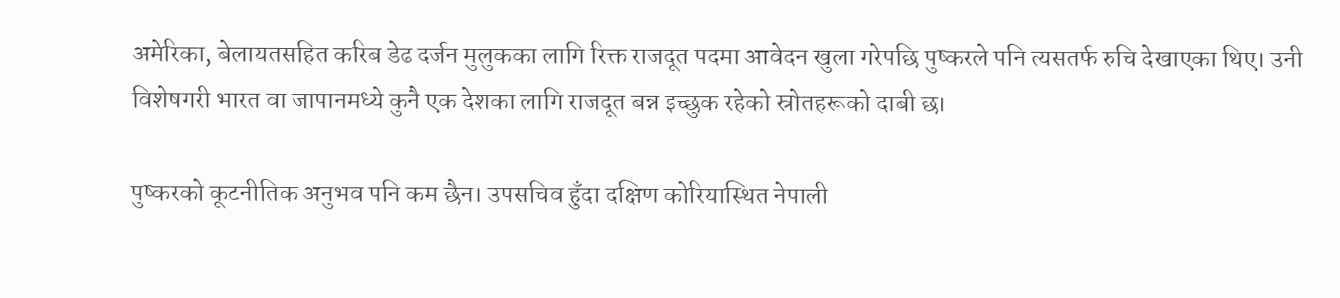अमेरिका, बेलायतसहित करिब डेढ दर्जन मुलुकका लागि रिक्त राजदूत पदमा आवेदन खुला गरेपछि पुष्करले पनि त्यसतर्फ रुचि देखाएका थिए। उनी विशेषगरी भारत वा जापानमध्ये कुनै एक देशका लागि राजदूत बन्न इच्छुक रहेको स्रोतहरूको दाबी छ।

पुष्करको कूटनीतिक अनुभव पनि कम छैन। उपसचिव हुँदा दक्षिण कोरियास्थित नेपाली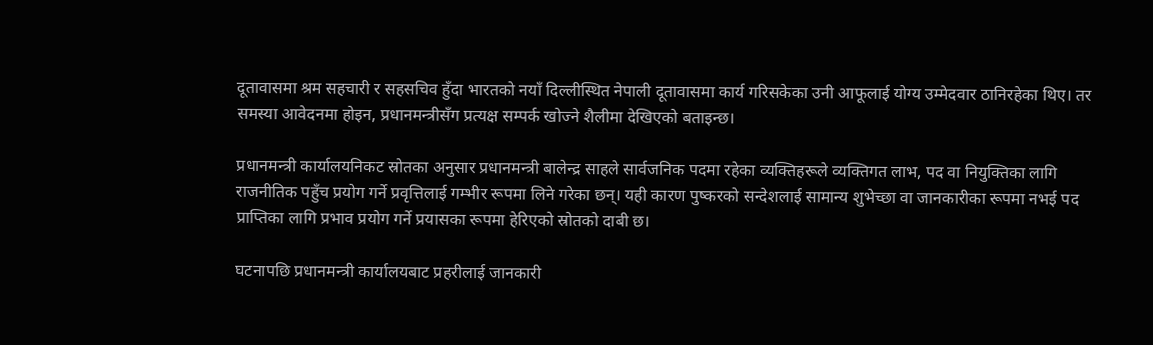दूतावासमा श्रम सहचारी र सहसचिव हुँदा भारतको नयाँ दिल्लीस्थित नेपाली दूतावासमा कार्य गरिसकेका उनी आफूलाई योग्य उम्मेदवार ठानिरहेका थिए। तर समस्या आवेदनमा होइन, प्रधानमन्त्रीसँग प्रत्यक्ष सम्पर्क खोज्ने शैलीमा देखिएको बताइन्छ।

प्रधानमन्त्री कार्यालयनिकट स्रोतका अनुसार प्रधानमन्त्री बालेन्द्र साहले सार्वजनिक पदमा रहेका व्यक्तिहरूले व्यक्तिगत लाभ, पद वा नियुक्तिका लागि राजनीतिक पहुँच प्रयोग गर्ने प्रवृत्तिलाई गम्भीर रूपमा लिने गरेका छन्। यही कारण पुष्करको सन्देशलाई सामान्य शुभेच्छा वा जानकारीका रूपमा नभई पद प्राप्तिका लागि प्रभाव प्रयोग गर्ने प्रयासका रूपमा हेरिएको स्रोतको दाबी छ।

घटनापछि प्रधानमन्त्री कार्यालयबाट प्रहरीलाई जानकारी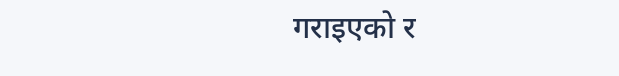गराइएको र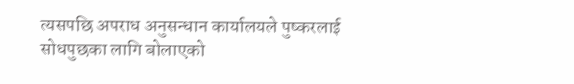त्यसपछि अपराध अनुसन्धान कार्यालयले पुष्करलाई सोधपुछका लागि बोलाएको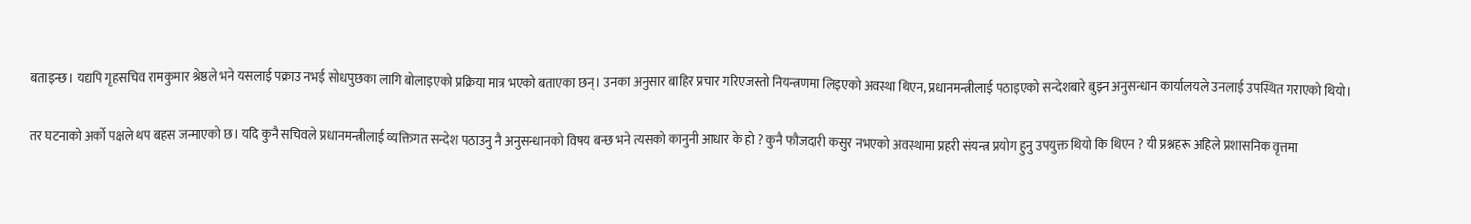बताइन्छ। यद्यपि गृहसचिव रामकुमार श्रेष्ठले भने यसलाई पक्राउ नभई सोधपुछका लागि बोलाइएको प्रक्रिया मात्र भएको बताएका छन्। उनका अनुसार बाहिर प्रचार गरिएजस्तो नियन्त्रणमा लिइएको अवस्था थिएन, प्रधानमन्त्रीलाई पठाइएको सन्देशबारे बुझ्न अनुसन्धान कार्यालयले उनलाई उपस्थित गराएको थियो।

तर घटनाको अर्को पक्षले थप बहस जन्माएको छ। यदि कुनै सचिवले प्रधानमन्त्रीलाई व्यक्तिगत सन्देश पठाउनु नै अनुसन्धानको विषय बन्छ भने त्यसको कानुनी आधार के हो ? कुनै फौजदारी कसुर नभएको अवस्थामा प्रहरी संयन्त्र प्रयोग हुनु उपयुक्त थियो कि थिएन ? यी प्रश्नहरू अहिले प्रशासनिक वृत्तमा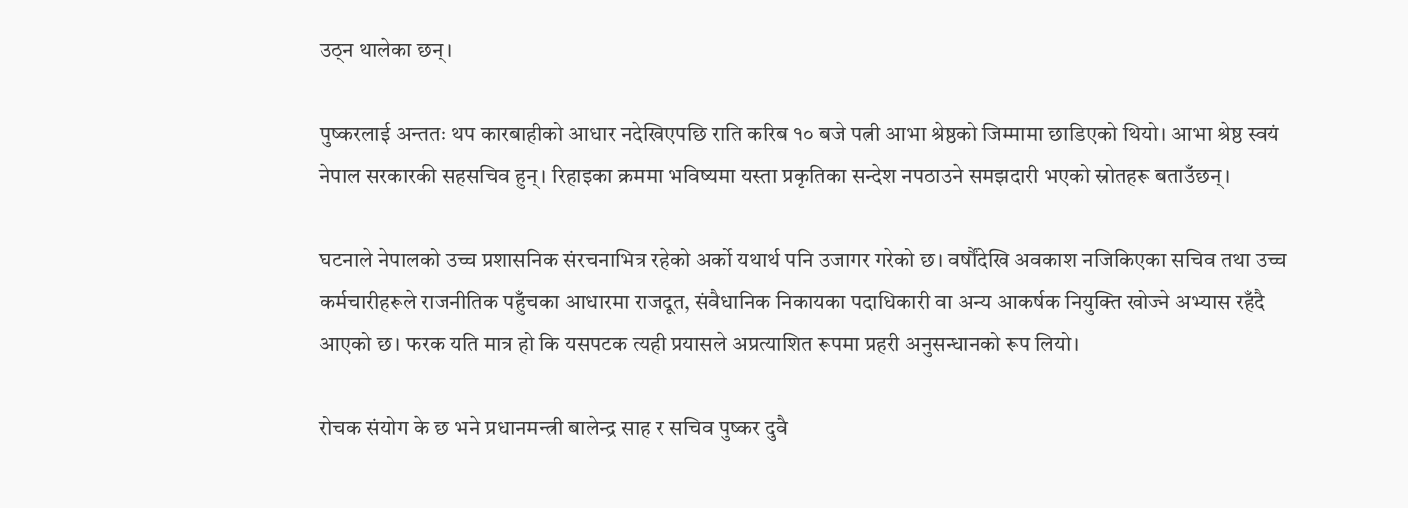उठ्न थालेका छन्।

पुष्करलाई अन्ततः थप कारबाहीको आधार नदेखिएपछि राति करिब १० बजे पत्नी आभा श्रेष्ठको जिम्मामा छाडिएको थियो। आभा श्रेष्ठ स्वयं नेपाल सरकारकी सहसचिव हुन्। रिहाइका क्रममा भविष्यमा यस्ता प्रकृतिका सन्देश नपठाउने समझदारी भएको स्रोतहरू बताउँछन्।

घटनाले नेपालको उच्च प्रशासनिक संरचनाभित्र रहेको अर्को यथार्थ पनि उजागर गरेको छ। वर्षौंदेखि अवकाश नजिकिएका सचिव तथा उच्च कर्मचारीहरूले राजनीतिक पहुँचका आधारमा राजदूत, संवैधानिक निकायका पदाधिकारी वा अन्य आकर्षक नियुक्ति खोज्ने अभ्यास रहँदै आएको छ। फरक यति मात्र हो कि यसपटक त्यही प्रयासले अप्रत्याशित रूपमा प्रहरी अनुसन्धानको रूप लियो।

रोचक संयोग के छ भने प्रधानमन्त्री बालेन्द्र साह र सचिव पुष्कर दुवै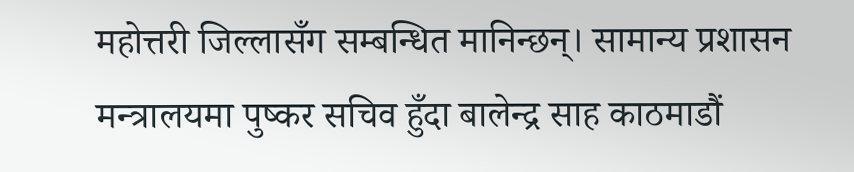महोत्तरी जिल्लासँग सम्बन्धित मानिन्छन्। सामान्य प्रशासन मन्त्रालयमा पुष्कर सचिव हुँदा बालेन्द्र साह काठमाडौं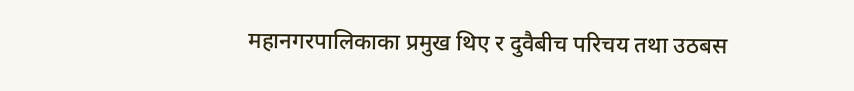महानगरपालिकाका प्रमुख थिए र दुवैबीच परिचय तथा उठबस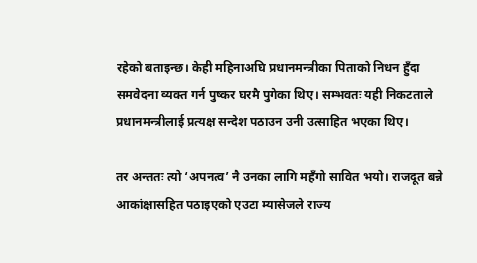रहेको बताइन्छ। केही महिनाअघि प्रधानमन्त्रीका पिताको निधन हुँदा समवेदना व्यक्त गर्न पुष्कर घरमै पुगेका थिए। सम्भवतः यही निकटताले प्रधानमन्त्रीलाई प्रत्यक्ष सन्देश पठाउन उनी उत्साहित भएका थिए।

तर अन्ततः त्यो ‘अपनत्व’ नै उनका लागि महँगो सावित भयो। राजदूत बन्ने आकांक्षासहित पठाइएको एउटा म्यासेजले राज्य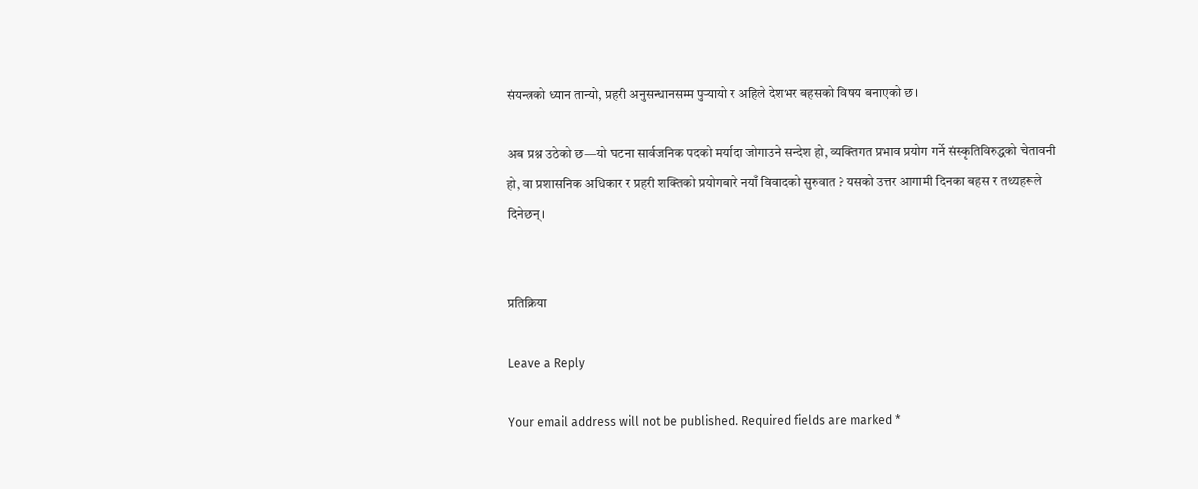संयन्त्रको ध्यान तान्यो, प्रहरी अनुसन्धानसम्म पुर्‍यायो र अहिले देशभर बहसको विषय बनाएको छ।

अब प्रश्न उठेको छ—यो घटना सार्वजनिक पदको मर्यादा जोगाउने सन्देश हो, व्यक्तिगत प्रभाव प्रयोग गर्ने संस्कृतिविरुद्धको चेतावनी हो, वा प्रशासनिक अधिकार र प्रहरी शक्तिको प्रयोगबारे नयाँ विवादको सुरुवात ? यसको उत्तर आगामी दिनका बहस र तथ्यहरूले दिनेछन्।


प्रतिक्रिया

Leave a Reply

Your email address will not be published. Required fields are marked *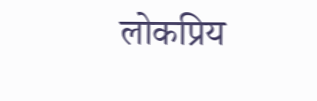लोकप्रिय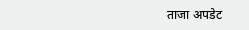ताजा अपडेट